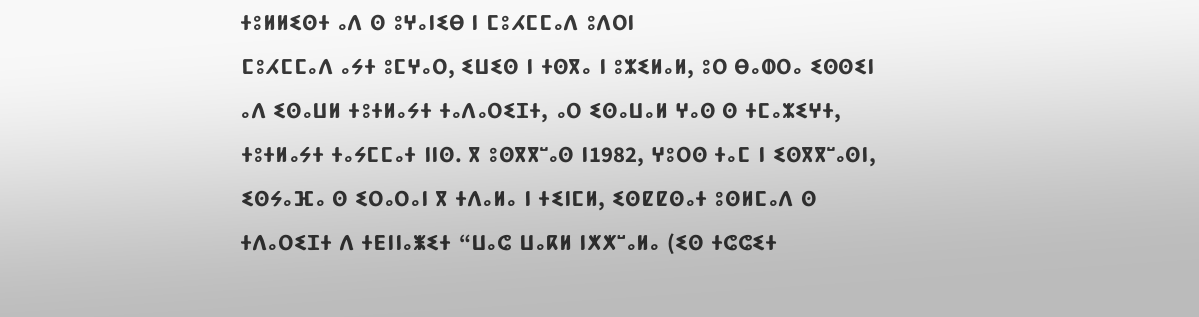ⵜⵓⵍⵍⵉⵙⵜ ⴰⴷ ⵙ ⵓⵖⴰⵏⵉⴱ ⵏ ⵎⵓⵃⵎⵎⴰⴷ ⵓⴷⵔⵏ
ⵎⵓⵃⵎⵎⴰⴷ ⴰⵢⵜ ⵓⵎⵖⴰⵔ, ⵉⵡⵉⵙ ⵏ ⵜⵙⴳⴰ ⵏ ⵓⵣⵉⵍⴰⵍ, ⵓⵔ ⴱⴰⵀⵔⴰ ⵉⵙⵙⵉⵏ ⴰⴷ ⵉⵙⴰⵡⵍ ⵜⵓⵜⵍⴰⵢⵜ ⵜⴰⴷⴰⵔⵉⵊⵜ, ⴰⵔ ⵉⵙⴰⵡⴰⵍ ⵖⴰⵙ ⵙ ⵜⵎⴰⵣⵉⵖⵜ, ⵜⵓⵜⵍⴰⵢⵜ ⵜⴰⵢⵎⵎⴰⵜ ⵏⵏⵙ. ⴳ ⵓⵙⴳⴳⵯⴰⵙ ⵏ1982, ⵖⵓⵔⵙ ⵜⴰⵎ ⵏ ⵉⵙⴳⴳⵯⴰⵙⵏ, ⵉⵙⵢⴰⴼⴰ ⵙ ⵉⵔⴰⵔⴰⵏ ⴳ ⵜⴷⴰⵍⴰ ⵏ ⵜⵉⵏⵎⵍ, ⵉⵙⵇⵇⵙⴰⵜ ⵓⵙⵍⵎⴰⴷ ⵙ ⵜⴷⴰⵔⵉⵊⵜ ⴷ ⵜⴹⵏⵏⴰⵥⵉⵜ “ⵡⴰⵛ ⵡⴰⴽⵍ ⵏⵅⵅⵯⴰⵍⴰ (ⵉⵙ ⵜⵛⵛⵉⵜ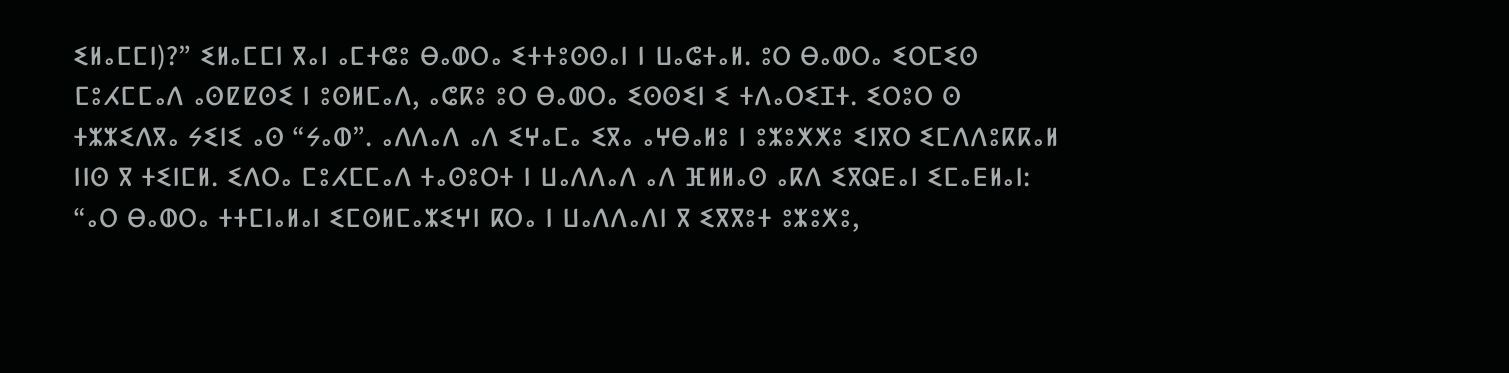ⵉⵍⴰⵎⵎⵏ)?” ⵉⵍⴰⵎⵎⵏ ⴳⴰⵏ ⴰⵎⵜⵛⵓ ⴱⴰⵀⵔⴰ ⵉⵜⵜⵓⵙⵙⴰⵏ ⵏ ⵡⴰⵛⵜⴰⵍ. ⵓⵔ ⴱⴰⵀⵔⴰ ⵉⵔⵎⵉⵙ ⵎⵓⵃⵎⵎⴰⴷ ⴰⵙⵇⵇⵙⵉ ⵏ ⵓⵙⵍⵎⴰⴷ, ⴰⵛⴽⵓ ⵓⵔ ⴱⴰⵀⵔⴰ ⵉⵙⵙⵉⵏ ⵉ ⵜⴷⴰⵔⵉⵊⵜ. ⵉⵔⵓⵔ ⵙ ⵜⵣⵣⵉⴷⴳⴰ ⵢⵉⵏⵉ ⴰⵙ “ⵢⴰⵀ”. ⴰⴷⴷⴰⴷ ⴰⴷ ⵉⵖⴰⵎⴰ ⵉⴳⴰ ⴰⵖⴱⴰⵍⵓ ⵏ ⵓⵣⵓⵅⵅⵓ ⵉⵏⴳⵔ ⵉⵎⴷⴷⵓⴽⴽⴰⵍ ⵏⵏⵙ ⴳ ⵜⵉⵏⵎⵍ. ⵉⴷⵔⴰ ⵎⵓⵃⵎⵎⴰⴷ ⵜⴰⵙⵓⵔⵜ ⵏ ⵡⴰⴷⴷⴰⴷ ⴰⴷ ⴼⵍⵍⴰⵙ ⴰⴽⴷ ⵉⴳⵕⴹⴰⵏ ⵉⵎⴰⴹⵍⴰⵏ:
“ⴰⵔ ⴱⴰⵀⵔⴰ ⵜⵜⵎⵏⴰⵍⴰⵏ ⵉⵎⵙⵍⵎⴰⵣⵉⵖⵏ ⴽⵔⴰ ⵏ ⵡⴰⴷⴷⴰⴷⵏ ⴳ ⵉⴳⴳⵓⵜ ⵓⵣⵓⵅⵓ,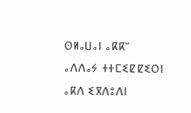ⵙⵍⴰⵡⴰⵏ ⴰⴽⴽⵯ ⴰⴷⴷⴰⵢ ⵜⵜⵎⵉⵇⵇⵉⵔⵏ ⴰⴽⴷ ⵉⴳⴷⵓⴷⵏ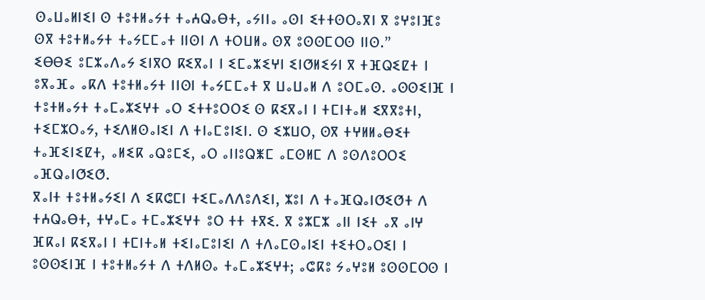ⵙⴰⵡⴰⵍⵏⵉⵏ ⵙ ⵜⵓⵜⵍⴰⵢⵜ ⵜⴰⵄⵕⴰⴱⵜ, ⴰⵢⵏⵏⴰ ⴰⵙⵏ ⵉⵜⵜⵙⵔⴰⴳⵏ ⴳ ⵓⵖⵓⵏⴼⵓ ⵙⴳ ⵜⵓⵜⵍⴰⵢⵜ ⵜⴰⵢⵎⵎⴰⵜ ⵏⵏⵙⵏ ⴷ ⵜⵔⵡⵍⴰ ⵙⴳ ⵓⵙⵙⵎⵔⵙ ⵏⵏⵙ.”
ⵉⴱⴱⵉ ⵓⵎⵣⴰⴷⴰⵢ ⵉⵏⴳⵔ ⴽⵉⴳⴰⵏ ⵏ ⵉⵎⴰⵣⵉⵖⵏ ⵉⵏⵚⵍⵉⵢⵏ ⴳ ⵜⴼⵕⵉⵇⵜ ⵏ ⵓⴳⴰⴼⴰ ⴰⴽⴷ ⵜⵓⵜⵍⴰⵢⵜ ⵏⵏⵙⵏ ⵜⴰⵢⵎⵎⴰⵜ ⴳ ⵡⴰⵡⴰⵍ ⴷ ⵓⵔⵎⴰⵙ. ⴰⵙⵙⵉⵏⴼ ⵏ ⵜⵓⵜⵍⴰⵢⵜ ⵜⴰⵎⴰⵣⵉⵖⵜ ⴰⵔ ⵉⵜⵜⵓⵔⵔⵉ ⵙ ⴽⵉⴳⴰⵏ ⵏ ⵜⵎⵏⵜⴰⵍ ⵉⴳⴳⵓⵜⵏ, ⵜⵉⵎⵣⵔⴰⵢ, ⵜⵉⴷⵍⵙⴰⵏⵉⵏ ⴷ ⵜⵏⴰⵎⵓⵏⵉⵏ. ⵙ ⵉⵣⵡⵔ, ⵙⴳ ⵜⵖⵍⵍⴰⴱⵉⵜ ⵜⴰⴼⵉⵏⵉⵇⵜ, ⴰⵍⵉⴽ ⴰⵕⵓⵎⵉ, ⴰⵔ ⴰⵏⵏⵓⵕⵥⵎ ⴰⵎⵙⵍⵎ ⴷ ⵓⵙⴷⵓⵔⵔⵉ ⴰⴼⵕⴰⵏⵚⵉⵚ.
ⴳⴰⵏⵜ ⵜⵓⵜⵍⴰⵢⵉⵏ ⴷ ⵉⴽⵛⵎⵏ ⵜⵉⵎⴰⴷⴷⵓⴷⵉⵏ, ⵣⵓⵏ ⴷ ⵜⴰⴼⵕⴰⵏⵚⵉⵚⵜ ⴷ ⵜⵄⵕⴰⴱⵜ, ⵜⵖⴰⵎⴰ ⵜⵎⴰⵣⵉⵖⵜ ⵓⵔ ⵜⵜ ⵜⴳⵉ. ⴳ ⵓⵣⵎⵣ ⴰⵏⵏ ⵏⵉⵜ ⴰⴳ ⴰⵏⵖ ⴼⴽⴰⵏ ⴽⵉⴳⴰⵏ ⵏ ⵜⵎⵏⵜⴰⵍ ⵜⵉⵏⴰⵎⵓⵏⵉⵏ ⴷ ⵜⴷⴰⵎⵙⴰⵏⵉⵏ ⵜⵉⵜⵔⴰⵔⵉⵏ ⵏ ⵓⵙⵙⵉⵏⴼ ⵏ ⵜⵓⵜⵍⴰⵢⵜ ⴷ ⵜⴷⵍⵙⴰ ⵜⴰⵎⴰⵣⵉⵖⵜ; ⴰⵛⴽⵓ ⵢⴰⵖⵓⵍ ⵓⵙⵙⵎⵔⵙ ⵏ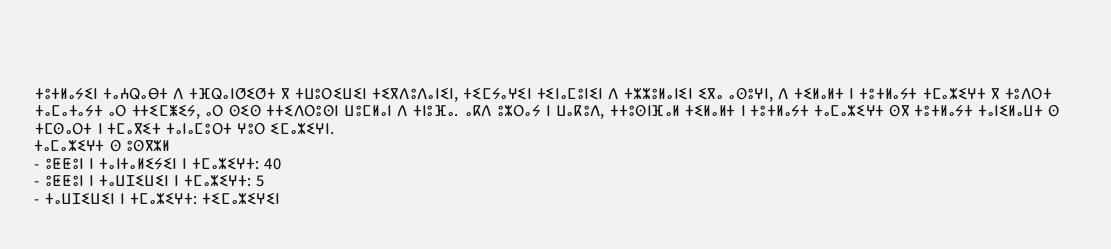ⵜⵓⵜⵍⴰⵢⵉⵏ ⵜⴰⵄⵕⴰⴱⵜ ⴷ ⵜⴼⵕⴰⵏⵚⵉⵚⵜ ⴳ ⵜⵡⵓⵔⵉⵡⵉⵏ ⵜⵉⴳⴷⵓⴷⴰⵏⵉⵏ, ⵜⵉⵎⵢⴰⵖⵉⵏ ⵜⵉⵏⴰⵎⵓⵏⵉⵏ ⴷ ⵜⵣⵣⵓⵍⴰⵏⵉⵏ ⵉⴳⴰ ⴰⵙⵓⵖⵏ, ⴷ ⵜⵉⵍⴰⵍⵜ ⵏ ⵜⵓⵜⵍⴰⵢⵜ ⵜⵎⴰⵣⵉⵖⵜ ⴳ ⵜⵓⴷⵔⵜ ⵜⴰⵎⴰⵜⴰⵢⵜ ⴰⵔ ⵜⵜⵉⵎⵥⵉⵢ, ⴰⵔ ⵙⵉⵙ ⵜⵜⵉⴷⵔⵓⵙⵏ ⵡⵓⵎⵍⴰⵏ ⴷ ⵜⵏⵓⴼⴰ. ⴰⴽⴷ ⵓⵣⵔⴰⵢ ⵏ ⵡⴰⴽⵓⴷ, ⵜⵜⵓⵙⵏⴼⴰⵍ ⵜⵉⵍⴰⵍⵜ ⵏ ⵜⵓⵜⵍⴰⵢⵜ ⵜⴰⵎⴰⵣⵉⵖⵜ ⵙⴳ ⵜⵓⵜⵍⴰⵢⵜ ⵜⴰⵏⵉⵍⴰⵡⵜ ⵙ ⵜⵎⵙⴰⵔⵜ ⵏ ⵜⵎⴰⴳⵉⵜ ⵜⴰⵏⴰⵎⵓⵔⵜ ⵖⵓⵔ ⵉⵎⴰⵣⵉⵖⵏ.
ⵜⴰⵎⴰⵣⵉⵖⵜ ⵙ ⵓⵙⴳⵣⵍ
- ⵓⵟⵟⵓⵏ ⵏ ⵜⴰⵏⵜⴰⵍⵉⵢⵉⵏ ⵏ ⵜⵎⴰⵣⵉⵖⵜ: 40
- ⵓⵟⵟⵓⵏ ⵏ ⵜⴰⵡⵊⵉⵡⵉⵏ ⵏ ⵜⵎⴰⵣⵉⵖⵜ: 5
- ⵜⴰⵡⵊⵉⵡⵉⵏ ⵏ ⵜⵎⴰⵣⵉⵖⵜ: ⵜⵉⵎⴰⵣⵉⵖⵉⵏ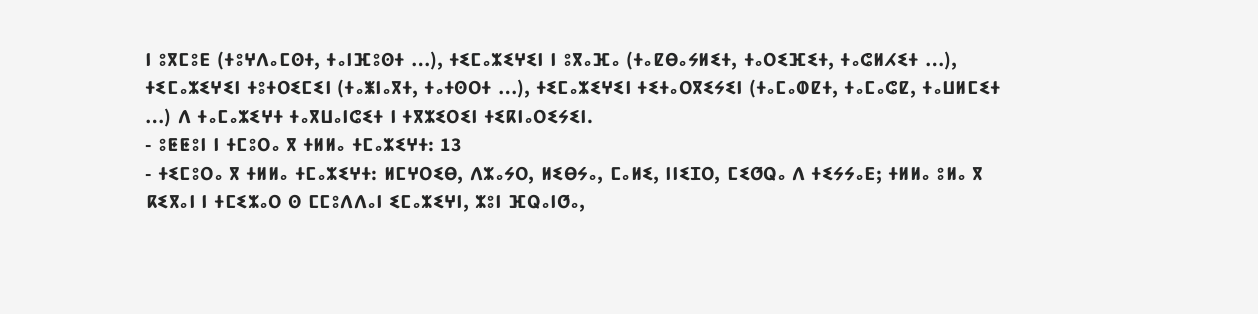ⵏ ⵓⴳⵎⵓⴹ (ⵜⵓⵖⴷⴰⵎⵙⵜ, ⵜⴰⵏⴼⵓⵙⵜ …), ⵜⵉⵎⴰⵣⵉⵖⵉⵏ ⵏ ⵓⴳⴰⴼⴰ (ⵜⴰⵇⴱⴰⵢⵍⵉⵜ, ⵜⴰⵔⵉⴼⵉⵜ, ⵜⴰⵛⵍⵃⵉⵜ …), ⵜⵉⵎⴰⵣⵉⵖⵉⵏ ⵜⵓⵜⵔⵉⵎⵉⵏ (ⵜⴰⵥⵏⴰⴳⵜ, ⵜⴰⵜⵙⵔⵜ …), ⵜⵉⵎⴰⵣⵉⵖⵉⵏ ⵜⵉⵜⴰⵔⴳⵉⵢⵉⵏ (ⵜⴰⵎⴰⵀⵇⵜ, ⵜⴰⵎⴰⵛⵇ, ⵜⴰⵡⵍⵎⵉⵜ …) ⴷ ⵜⴰⵎⴰⵣⵉⵖⵜ ⵜⴰⴳⵡⴰⵏⵛⵉⵜ ⵏ ⵜⴳⵣⵉⵔⵉⵏ ⵜⵉⴽⵏⴰⵔⵉⵢⵉⵏ.
- ⵓⵟⵟⵓⵏ ⵏ ⵜⵎⵓⵔⴰ ⴳ ⵜⵍⵍⴰ ⵜⵎⴰⵣⵉⵖⵜ: 13
- ⵜⵉⵎⵓⵔⴰ ⴳ ⵜⵍⵍⴰ ⵜⵎⴰⵣⵉⵖⵜ: ⵍⵎⵖⵔⵉⴱ, ⴷⵣⴰⵢⵔ, ⵍⵉⴱⵢⴰ, ⵎⴰⵍⵉ, ⵏⵏⵉⵊⵔ, ⵎⵉⵚⵕⴰ ⴷ ⵜⵉⵢⵢⴰⴹ; ⵜⵍⵍⴰ ⵓⵍⴰ ⴳ ⴽⵉⴳⴰⵏ ⵏ ⵜⵎⵉⵣⴰⵔ ⵙ ⵎⵎⵓⴷⴷⴰⵏ ⵉⵎⴰⵣⵉⵖⵏ, ⵣⵓⵏ ⴼⵕⴰⵏⵚⴰ,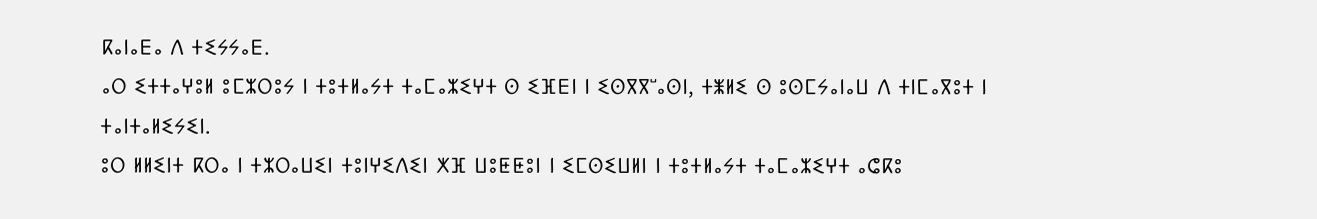ⴽⴰⵏⴰⴹⴰ ⴷ ⵜⵉⵢⵢⴰⴹ.
ⴰⵔ ⵉⵜⵜⴰⵖⵓⵍ ⵓⵎⵣⵔⵓⵢ ⵏ ⵜⵓⵜⵍⴰⵢⵜ ⵜⴰⵎⴰⵣⵉⵖⵜ ⵙ ⵉⴼⴹⵏ ⵏ ⵉⵙⴳⴳⵯⴰⵙⵏ, ⵜⵥⵍⵉ ⵙ ⵓⵙⵎⵢⴰⵏⴰⵡ ⴷ ⵜⵏⵎⴰⴳⵓⵜ ⵏ ⵜⴰⵏⵜⴰⵍⵉⵢⵉⵏ.
ⵓⵔ ⵍⵍⵉⵏⵜ ⴽⵔⴰ ⵏ ⵜⵣⵔⴰⵡⵉⵏ ⵜⵓⵏⵖⵉⴷⵉⵏ ⵅⴼ ⵡⵓⵟⵟⵓⵏ ⵏ ⵉⵎⵙⵉⵡⵍⵏ ⵏ ⵜⵓⵜⵍⴰⵢⵜ ⵜⴰⵎⴰⵣⵉⵖⵜ ⴰⵛⴽⵓ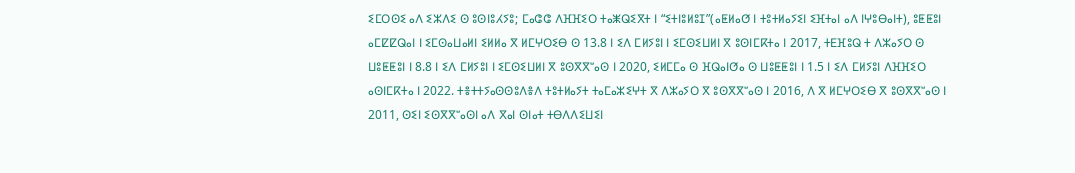ⵉⵎⵔⵙⵉ ⴰⴷ ⵉⵣⴷⵉ ⵙ ⵓⵙⵏⵓⵃⵢⵓ; ⵎⴰⵛⵛ ⴷⴼⴼⵉⵔ ⵜⴰⵥⵕⵉⴳⵜ ⵏ “ⵉⵜⵏⵓⵍⵓⵊ”(ⴰⵟⵍⴰⵚ ⵏ ⵜⵓⵜⵍⴰⵢⵉⵏ ⵉⴼⵜⴰⵏ ⴰⴷ ⵏⵖⵓⴱⴰⵏⵜ), ⵓⵟⵟⵓⵏ ⴰⵎⵇⵇⵕⴰⵏ ⵏ ⵉⵎⵙⴰⵡⴰⵍⵏ ⵉⵍⵍⴰ ⴳ ⵍⵎⵖⵔⵉⴱ ⵙ 13.8 ⵏ ⵉⴷ ⵎⵍⵢⵓⵏ ⵏ ⵉⵎⵙⵉⵡⵍⵏ ⴳ ⵓⵙⵏⵎⴽⵜⴰ ⵏ 2017, ⵜⴹⴼⵓⵕ ⵜ ⴷⵣⴰⵢⵔ ⵙ ⵡⵓⵟⵟⵓⵏ ⵏ 8.8 ⵏ ⵉⴷ ⵎⵍⵢⵓⵏ ⵏ ⵉⵎⵙⵉⵡⵍⵏ ⴳ ⵓⵙⴳⴳⵯⴰⵙ ⵏ 2020, ⵉⵍⵎⵎⴰ ⵙ ⴼⵕⴰⵏⵚⴰ ⵙ ⵡⵓⵟⵟⵓⵏ ⵏ 1.5 ⵏ ⵉⴷ ⵎⵍⵢⵓⵏ ⴷⴼⴼⵉⵔ ⴰⵙⵏⵎⴽⵜⴰ ⵏ 2022. ⵜⴻⵜⵜⵢⴰⵙⵙⵓⴷⴻⴷ ⵜⵓⵜⵍⴰⵢⵜ ⵜⴰⵎⴰⵣⵉⵖⵜ ⴳ ⴷⵣⴰⵢⵔ ⴳ ⵓⵙⴳⴳⵯⴰⵙ ⵏ 2016, ⴷ ⴳ ⵍⵎⵖⵔⵉⴱ ⴳ ⵓⵙⴳⴳⵯⴰⵙ ⵏ 2011, ⵙⵉⵏ ⵉⵙⴳⴳⵯⴰⵙⵏ ⴰⴷ ⴳⴰⵏ ⵙⵏⴰⵜ ⵜⴱⴷⴷⵉⵡⵉⵏ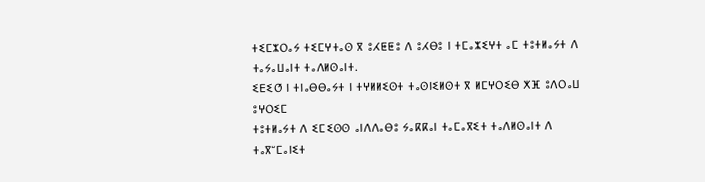ⵜⵉⵎⵣⵔⴰⵢ ⵜⵉⵎⵖⵜⴰⵙ ⴳ ⵓⵃⵟⵟⵓ ⴷ ⵓⵃⴱⵓ ⵏ ⵜⵎⴰⵣⵉⵖⵜ ⴰⵎ ⵜⵓⵜⵍⴰⵢⵜ ⴷ ⵜⴰⵢⴰⵡⴰⵏⵜ ⵜⴰⴷⵍⵙⴰⵏⵜ.
ⵉⴹⵉⵚ ⵏ ⵜⵏⴰⴱⴱⴰⵢⵜ ⵏ ⵜⵖⵍⵍⵉⵙⵜ ⵜⴰⵙⵏⵉⵍⵙⵜ ⴳ ⵍⵎⵖⵔⵉⴱ ⵅⴼ ⵓⴷⵔⴰⵡ ⵓⵖⵔⵉⵎ
ⵜⵓⵜⵍⴰⵢⵜ ⴷ ⵉⵎⵉⵙⵙ ⴰⵏⴷⴷⴰⴱⵓ ⵢⴰⴽⴽⴰⵏ ⵜⴰⵎⴰⴳⵉⵜ ⵜⴰⴷⵍⵙⴰⵏⵜ ⴷ ⵜⴰⴳⵯⵎⴰⵏⵉⵜ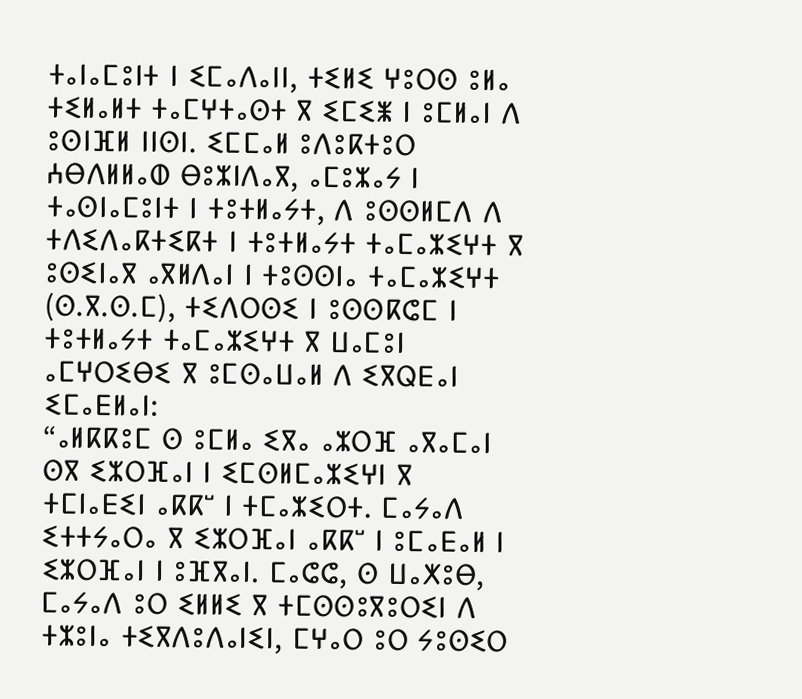ⵜⴰⵏⴰⵎⵓⵏⵜ ⵏ ⵉⵎⴰⴷⴰⵏⵏ, ⵜⵉⵍⵉ ⵖⵓⵔⵙ ⵓⵍⴰ ⵜⵉⵍⴰⵍⵜ ⵜⴰⵎⵖⵜⴰⵙⵜ ⴳ ⵉⵎⵉⵥ ⵏ ⵓⵎⵍⴰⵏ ⴷ ⵓⵙⵏⴼⵍ ⵏⵏⵙⵏ. ⵉⵎⵎⴰⵍ ⵓⴷⵓⴽⵜⵓⵔ ⵄⴱⴷⵍⵍⴰⵀ ⴱⵓⵣⵏⴷⴰⴳ, ⴰⵎⵓⵣⴰⵢ ⵏ ⵜⴰⵙⵏⴰⵎⵓⵏⵜ ⵏ ⵜⵓⵜⵍⴰⵢⵜ, ⴷ ⵓⵙⵙⵍⵎⴷ ⴷ ⵜⴷⵉⴷⴰⴽⵜⵉⴽⵜ ⵏ ⵜⵓⵜⵍⴰⵢⵜ ⵜⴰⵎⴰⵣⵉⵖⵜ ⴳ ⵓⵙⵉⵏⴰⴳ ⴰⴳⵍⴷⴰⵏ ⵏ ⵜⵓⵙⵙⵏⴰ ⵜⴰⵎⴰⵣⵉⵖⵜ (ⵙ.ⴳ.ⵙ.ⵎ), ⵜⵉⴷⵔⵙⵉ ⵏ ⵓⵙⵙⴽⵛⵎ ⵏ ⵜⵓⵜⵍⴰⵢⵜ ⵜⴰⵎⴰⵣⵉⵖⵜ ⴳ ⵡⴰⵎⵓⵏ ⴰⵎⵖⵔⵉⴱⵉ ⴳ ⵓⵎⵙⴰⵡⴰⵍ ⴷ ⵉⴳⵕⴹⴰⵏ ⵉⵎⴰⴹⵍⴰⵏ:
“ⴰⵍⴽⴽⵓⵎ ⵙ ⵓⵎⵍⴰ ⵉⴳⴰ ⴰⵣⵔⴼ ⴰⴳⴰⵎⴰⵏ ⵙⴳ ⵉⵣⵔⴼⴰⵏ ⵏ ⵉⵎⵙⵍⵎⴰⵣⵉⵖⵏ ⴳ ⵜⵎⵏⴰⴹⵉⵏ ⴰⴽⴽⵯ ⵏ ⵜⵎⴰⵣⵉⵔⵜ. ⵎⴰⵢⴰⴷ ⵉⵜⵜⵢⴰⵔⴰ ⴳ ⵉⵣⵔⴼⴰⵏ ⴰⴽⴽⵯ ⵏ ⵓⵎⴰⴹⴰⵍ ⵏ ⵉⵣⵔⴼⴰⵏ ⵏ ⵓⴼⴳⴰⵏ. ⵎⴰⵛⵛ, ⵙ ⵡⴰⵅⵓⴱ, ⵎⴰⵢⴰⴷ ⵓⵔ ⵉⵍⵍⵉ ⴳ ⵜⵎⵙⵙⵓⴳⵓⵔⵉⵏ ⴷ ⵜⵣⵓⵏⴰ ⵜⵉⴳⴷⵓⴷⴰⵏⵉⵏ, ⵎⵖⴰⵔ ⵓⵔ ⵢⵓⵙⵉⵔ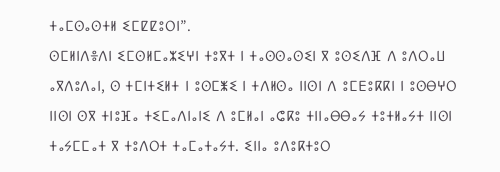ⵜⴰⵎⵙⴰⵙⵜⵍ ⵉⵎⵇⵇⵓⵔⵏ”.
ⵙⵎⵍⵏⴷⴻⴷⵏ ⵉⵎⵙⵍⵎⴰⵣⵉⵖⵏ ⵜⵓⴳⵜ ⵏ ⵜⴰⵙⵙⴰⵙⵉⵏ ⴳ ⵓⵙⵉⴷⴼ ⴷ ⵓⴷⵔⴰⵡ ⴰⴳⴷⵓⴷⴰⵏ, ⵙ ⵜⵎⵏⵜⵉⵍⵜ ⵏ ⵓⵙⵎⵥⵉ ⵏ ⵜⴷⵍⵙⴰ ⵏⵏⵙⵏ ⴷ ⵓⵎⴹⵓⴽⴽⵏ ⵏ ⵓⵙⴱⵖⵔ ⵏⵏⵙⵏ ⵙⴳ ⵜⵏⵓⴼⴰ ⵜⵉⵎⴰⴷⵏⴰⵏⵉ ⴷ ⵓⵎⵍⴰⵏ ⴰⵛⴽⵓ ⵜⵏⵏⴰⴱⴱⴰⵢ ⵜⵓⵜⵍⴰⵢⵜ ⵏⵏⵙⵏ ⵜⴰⵢⵎⵎⴰⵜ ⴳ ⵜⵓⴷⵔⵜ ⵜⴰⵎⴰⵜⴰⵢⵜ. ⵉⵏⵏⴰ ⵓⴷⵓⴽⵜⵓⵔ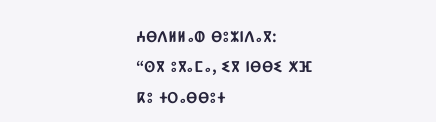ⵄⴱⴷⵍⵍⴰⵀ ⴱⵓⵣⵏⴷⴰⴳ:
“ⵙⴳ ⵓⴳⴰⵎⴰ, ⵉⴳ ⵏⴱⴱⵉ ⵅⴼ ⴽⵓ ⵜⵔⴰⴱⴱⵓⵜ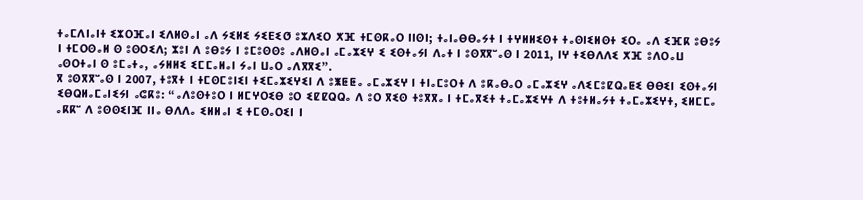ⵜⴰⵎⴷⵏⴰⵏⵜ ⵉⵣⵔⴼⴰⵏ ⵉⴷⵍⵙⴰⵏ ⴰⴷ ⵢⵉⵍⵉ ⵢⵉⴹⵉⵚ ⵓⵣⴷⵉⵔ ⵅⴼ ⵜⵎⵙⴽⴰⵔ ⵏⵏⵙⵏ; ⵜⴰⵏⴰⴱⴱⴰⵢⵜ ⵏ ⵜⵖⵍⵍⵉⵙⵜ ⵜⴰⵙⵏⵉⵍⵙⵜ ⵉⵔⴰ ⴰⴷ ⵉⴼⴽ ⵓⴱⵓⵢ ⵏ ⵜⵎⵔⵙⴰⵍ ⵙ ⵓⵙⵔⵉⴷ; ⵣⵓⵏ ⴷ ⵓⴱⵓⵢ ⵏ ⵓⵎⵓⵙⵙⵓ ⴰⴷⵍⵙⴰⵏ ⴰⵎⴰⵣⵉⵖ ⵉ ⵉⵙⵜⴰⵢⵏ ⴷⴰⵜ ⵏ ⵓⵙⴳⴳⵯⴰⵙ ⵏ 2011, ⵏⵖ ⵜⵉⴱⴷⴷⵉ ⵅⴼ ⵓⴷⵔⴰⵡ ⴰⵙⵔⵜⴰⵏ ⵙ ⵓⵎⴰⵜⴰ, ⴰⵢⵍⵍⵉ ⵉⵎⵎⴰⵍⴰⵏ ⵢⴰⵏ ⵡⴰⵔ ⴰⴷⴳⴳⵉ”.
ⴳ ⵓⵙⴳⴳⵯⴰⵙ ⵏ 2007, ⵜⵓⴳⵜ ⵏ ⵜⵎⵙⵎⵓⵏⵉⵏ ⵜⵉⵎⴰⵣⵉⵖⵉⵏ ⴷ ⵓⵥⵟⵟⴰ ⴰⵎⴰⵣⵉⵖ ⵏ ⵜⵏⴰⵎⵓⵔⵜ ⴷ ⵓⴽⴰⴱⴰⵔ ⴰⵎⴰⵣⵉⵖ ⴰⴷⵉⵎⵓⵇⵕⴰⵟⵉ ⴱⴱⵉⵏ ⵉⵙⵜⴰⵢⵏ ⵉⴱⵕⵍⴰⵎⴰⵏⵉⵢⵏ ⴰⵛⴽⵓ: “ⴰⴷⵓⵙⵜⵓⵔ ⵏ ⵍⵎⵖⵔⵉⴱ ⵓⵔ ⵉⵇⵇⵕⵕⴰ ⴷ ⵓⵔ ⴳⵉⵙ ⵜⵓⴳⴳⴰ ⵏ ⵜⵎⴰⴳⵉⵜ ⵜⴰⵎⴰⵣⵉⵖⵜ ⴷ ⵜⵓⵜⵍⴰⵢⵜ ⵜⴰⵎⴰⵣⵉⵖⵜ, ⵉⵍⵎⵎⴰ ⴰⴽⴽⵯ ⴷ ⵓⵙⵙⵉⵏⴼ ⵏⵏⴰ ⴱⴷⴷⴰ ⵉⵍⵍⴰⵏ ⵉ ⵜⵎⵙⴰⵔⵉⵏ ⵏ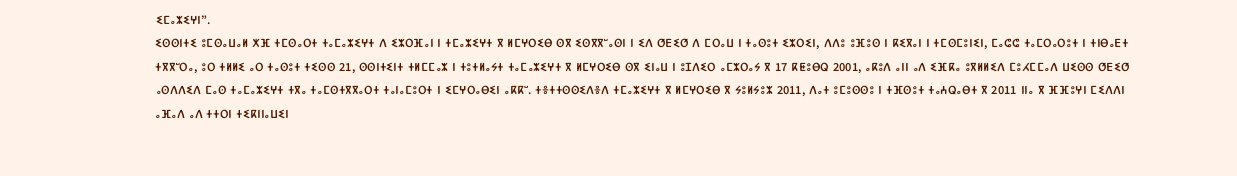ⵉⵎⴰⵣⵉⵖⵏ”.
ⵉⵙⵙⵏⵜⵉ ⵓⵎⵙⴰⵡⴰⵍ ⵅⴼ ⵜⵎⵙⴰⵔⵜ ⵜⴰⵎⴰⵣⵉⵖⵜ ⴷ ⵉⵣⵔⴼⴰⵏ ⵏ ⵜⵎⴰⵣⵉⵖⵜ ⴳ ⵍⵎⵖⵔⵉⴱ ⵙⴳ ⵉⵙⴳⴳⵯⴰⵙⵏ ⵏ ⵉⴷ ⵚⴹⵉⵚ ⴷ ⵎⵔⴰⵡ ⵏ ⵜⴰⵙⵓⵜ ⵉⵣⵔⵉⵏ, ⴷⴷⵓ ⵓⴼⵓⵙ ⵏ ⴽⵉⴳⴰⵏ ⵏ ⵜⵎⵙⵎⵓⵏⵉⵏ, ⵎⴰⵛⵛ ⵜⴰⵎⵔⴰⵔⵓⵜ ⵏ ⵜⵏⴱⴰⴹⵜ ⵜⴳⴳⵯⵔⴰ, ⵓⵔ ⵜⵍⵍⵉ ⴰⵔ ⵜⴰⵙⵓⵜ ⵜⵉⵙⵙ 21, ⵙⵙⵏⵜⵉⵏⵜ ⵜⵍⵎⵎⴰⵣ ⵏ ⵜⵓⵜⵍⴰⵢⵜ ⵜⴰⵎⴰⵣⵉⵖⵜ ⴳ ⵍⵎⵖⵔⵉⴱ ⵙⴳ ⵉⵏⴰⵡ ⵏ ⵓⵊⴷⵉⵔ ⴰⵎⵣⵔⴰⵢ ⴳ 17 ⴽⵟⵓⴱⵕ 2001, ⴰⴽⵓⴷ ⴰⵏⵏ ⴰⴷ ⵉⴼⴽⴰ ⵓⴳⵍⵍⵉⴷ ⵎⵓⵃⵎⵎⴰⴷ ⵡⵉⵙⵙ ⵚⴹⵉⵚ ⴰⵙⴷⴷⵉⴷ ⵎⴰⵙ ⵜⴰⵎⴰⵣⵉⵖⵜ ⵜⴳⴰ ⵜⴰⵎⵙⵜⴳⴳⴰⵔⵜ ⵜⴰⵏⴰⵎⵓⵔⵜ ⵏ ⵉⵎⵖⵔⴰⴱⵉⵏ ⴰⴽⴽⵯ. ⵜⴻⵜⵜⵙⵙⵉⴷⴻⴷ ⵜⵎⴰⵣⵉⵖⵜ ⴳ ⵍⵎⵖⵔⵉⴱ ⴳ ⵢⵓⵍⵢⵓⵣ 2011, ⴷⴰⵜ ⵓⵎⵓⵙⵙⵓ ⵏ ⵜⴼⵙⵓⵜ ⵜⴰⵄⵕⴰⴱⵜ ⴳ 2011 ⵏⵏⴰ ⴳ ⴼⴼⵓⵖⵏ ⵎⵉⴷⴷⵏ ⴰⴼⴰⴷ ⴰⴷ ⵜⵜⵔⵏ ⵜⵉⴽⵏⵏⴰⵡⵉⵏ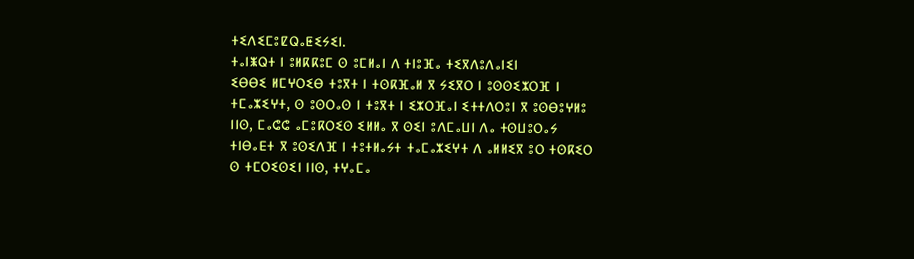ⵜⵉⴷⵉⵎⵓⵇⵕⴰⵟⵉⵢⵉⵏ.
ⵜⴰⵏⵥⵕⵜ ⵏ ⵓⵍⴽⴽⵓⵎ ⵙ ⵓⵎⵍⴰⵏ ⴷ ⵜⵏⵓⴼⴰ ⵜⵉⴳⴷⵓⴷⴰⵏⵉⵏ
ⵉⴱⴱⵉ ⵍⵎⵖⵔⵉⴱ ⵜⵓⴳⵜ ⵏ ⵜⵙⴽⴼⴰⵍ ⴳ ⵢⵉⴳⵔ ⵏ ⵓⵙⵙⵉⵣⵔⴼ ⵏ ⵜⵎⴰⵣⵉⵖⵜ, ⵙ ⵓⵙⵔⴰⵙ ⵏ ⵜⵓⴳⵜ ⵏ ⵉⵣⵔⴼⴰⵏ ⵉⵜⵜⴷⵔⵓⵏ ⴳ ⵓⵙⴱⵓⵖⵍⵓ ⵏⵏⵙ, ⵎⴰⵛⵛ ⴰⵎⵓⴽⵔⵉⵙ ⵉⵍⵍⴰ ⴳ ⵙⵉⵏ ⵓⴷⵎⴰⵡⵏ ⴷⴰ ⵜⵙⵡⵓⵔⴰⵢ ⵜⵏⴱⴰⴹⵜ ⴳ ⵓⵙⵉⴷⴼ ⵏ ⵜⵓⵜⵍⴰⵢⵜ ⵜⴰⵎⴰⵣⵉⵖⵜ ⴷ ⴰⵍⵍⵉⴳ ⵓⵔ ⵜⵙⴽⵉⵔ ⵙ ⵜⵎⵔⵉⵙⵉⵏ ⵏⵏⵙ, ⵜⵖⴰⵎⴰ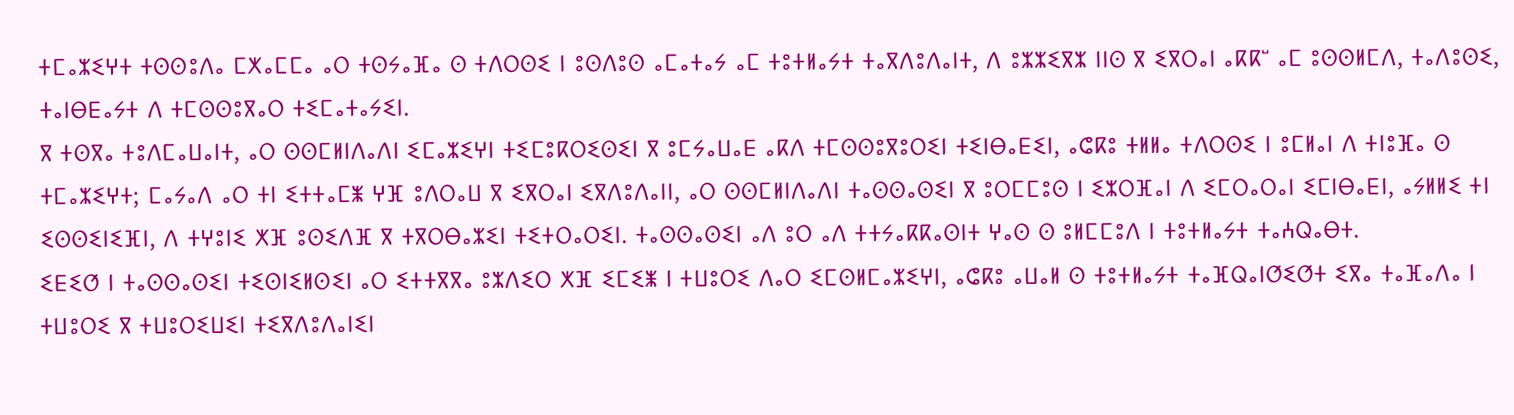ⵜⵎⴰⵣⵉⵖⵜ ⵜⵙⵙⵓⴷⴰ ⵎⵅⴰⵎⵎⴰ ⴰⵔ ⵜⵙⵢⴰⴼⴰ ⵙ ⵜⴷⵔⵙⵉ ⵏ ⵓⵙⴷⵓⵙ ⴰⵎⴰⵜⴰⵢ ⴰⵎ ⵜⵓⵜⵍⴰⵢⵜ ⵜⴰⴳⴷⵓⴷⴰⵏⵜ, ⴷ ⵓⵣⵣⵉⴳⵣ ⵏⵏⵙ ⴳ ⵉⴳⵔⴰⵏ ⴰⴽⴽⵯ ⴰⵎ ⵓⵙⵙⵍⵎⴷ, ⵜⴰⴷⵓⵙⵉ, ⵜⴰⵏⴱⴹⴰⵢⵜ ⴷ ⵜⵎⵙⵙⵓⴳⴰⵔ ⵜⵉⵎⴰⵜⴰⵢⵉⵏ.
ⴳ ⵜⵙⴳⴰ ⵜⵓⴷⵎⴰⵡⴰⵏⵜ, ⴰⵔ ⵙⵙⵎⵍⵏⴷⴰⴷⵏ ⵉⵎⴰⵣⵉⵖⵏ ⵜⵉⵎⵓⴽⵔⵉⵙⵉⵏ ⴳ ⵓⵎⵢⴰⵡⴰⴹ ⴰⴽⴷ ⵜⵎⵙⵙⵓⴳⵓⵔⵉⵏ ⵜⵉⵏⴱⴰⴹⵉⵏ, ⴰⵛⴽⵓ ⵜⵍⵍⴰ ⵜⴷⵔⵙⵉ ⵏ ⵓⵎⵍⴰⵏ ⴷ ⵜⵏⵓⴼⴰ ⵙ ⵜⵎⴰⵣⵉⵖⵜ; ⵎⴰⵢⴰⴷ ⴰⵔ ⵜⵏ ⵉⵜⵜⴰⵎⵥ ⵖⴼ ⵓⴷⵔⴰⵡ ⴳ ⵉⴳⵔⴰⵏ ⵉⴳⴷⵓⴷⴰⵏⵏ, ⴰⵔ ⵙⵙⵎⵍⵏⴷⴰⴷⵏ ⵜⴰⵙⵙⴰⵙⵉⵏ ⴳ ⵓⵔⵎⵎⵓⵙ ⵏ ⵉⵣⵔⴼⴰⵏ ⴷ ⵉⵎⵔⴰⵔⴰⵏ ⵉⵎⵏⴱⴰⴹⵏ, ⴰⵢⵍⵍⵉ ⵜⵏ ⵉⵙⵙⵉⵏⵉⴼⵏ, ⴷ ⵜⵖⵓⵏⵉ ⵅⴼ ⵓⵙⵉⴷⴼ ⴳ ⵜⴳⵔⴱⴰⵣⵉⵏ ⵜⵉⵜⵔⴰⵔⵉⵏ. ⵜⴰⵙⵙⴰⵙⵉⵏ ⴰⴷ ⵓⵔ ⴰⴷ ⵜⵜⵢⴰⴽⴽⴰⵙⵏⵜ ⵖⴰⵙ ⵙ ⵓⵍⵎⵎⵓⴷ ⵏ ⵜⵓⵜⵍⴰⵢⵜ ⵜⴰⵄⵕⴰⴱⵜ.
ⵉⴹⵉⵚ ⵏ ⵜⴰⵙⵙⴰⵙⵉⵏ ⵜⵉⵙⵏⵉⵍⵙⵉⵏ ⴰⵔ ⵉⵜⵜⴳⴳⴰ ⵓⵣⴷⵉⵔ ⵅⴼ ⵉⵎⵉⵥ ⵏ ⵜⵡⵓⵔⵉ ⴷⴰⵔ ⵉⵎⵙⵍⵎⴰⵣⵉⵖⵏ, ⴰⵛⴽⵓ ⴰⵡⴰⵍ ⵙ ⵜⵓⵜⵍⴰⵢⵜ ⵜⴰⴼⵕⴰⵏⵚⵉⵚⵜ ⵉⴳⴰ ⵜⴰⴼⴰⴷⴰ ⵏ ⵜⵡⵓⵔⵉ ⴳ ⵜⵡⵓⵔⵉⵡⵉⵏ ⵜⵉⴳⴷⵓⴷⴰⵏⵉⵏ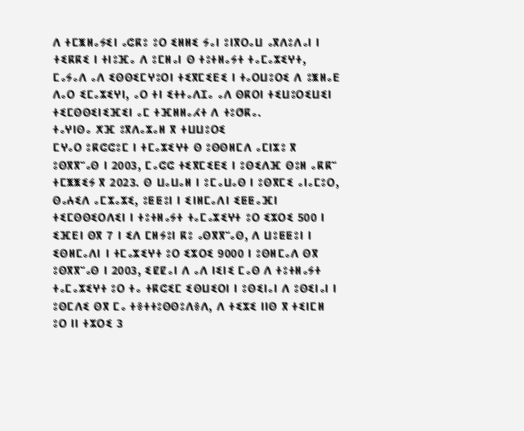ⴷ ⵜⵎⵥⵍⴰⵢⵉⵏ ⴰⵛⴽⵓ ⵓⵔ ⵉⵍⵍⵉ ⵢⴰⵏ ⵓⵏⴳⵔⴰⵡ ⴰⴳⴷⵓⴷⴰⵏ ⵏ ⵜⵉⴽⴽⵉ ⵏ ⵜⵏⵓⴼⴰ ⴷ ⵓⵎⵍⴰⵏ ⵙ ⵜⵓⵜⵍⴰⵢⵜ ⵜⴰⵎⴰⵣⵉⵖⵜ, ⵎⴰⵢⴰⴷ ⴰⴷ ⵉⵙⵙⵉⵎⵖⵓⵔⵏ ⵜⵉⴳⵎⵉⴹⵉ ⵏ ⵜⴰⵔⵡⵓⵔⵉ ⴷ ⵓⵥⵍⴰⴹ ⴷⴰⵔ ⵉⵎⴰⵣⵉⵖⵏ, ⴰⵔ ⵜⵏ ⵉⵜⵜⴰⴷⵊⴰ ⴰⴷ ⵙⴽⵔⵏ ⵜⵉⵡⵓⵔⵉⵡⵉⵏ ⵜⵉⵎⵙⵙⵉⵏⵉⴼⵉⵏ ⴰⵎ ⵜⴼⵍⵍⴰⵃⵜ ⴷ ⵜⵓⵚⴽⴰ.
ⵜⴰⵖⵏⵙⴰ ⵅⴼ ⵓⴳⴷⴰⵣⴰⵍ ⴳ ⵜⵡⵡⵓⵔⵉ
ⵎⵖⴰⵔ ⵓⴽⵛⵛⵓⵎ ⵏ ⵜⵎⴰⵣⵉⵖⵜ ⵙ ⵓⵙⵙⵍⵎⴷ ⴰⵎⵏⵣⵓ ⴳ ⵓⵙⴳⴳⵯⴰⵙ ⵏ 2003, ⵎⴰⵛⵛ ⵜⵉⴳⵎⵉⴹⵉ ⵏ ⵓⵙⵉⴷⴼ ⵙⵓⵍ ⴰⴽⴽⵯ ⵜⵎⵥⵥⵉⵢ ⴳ 2023. ⵙ ⵡⴰⵡⴰⵍ ⵏ ⵓⵎⴰⵡⴰⵙ ⵏ ⵓⵙⴳⵎⵉ ⴰⵏⴰⵎⵓⵔ, ⵙⴰⵄⵉⴷ ⴰⵎⵣⴰⵣⵉ, ⵓⵟⵟⵓⵏ ⵏ ⵉⵏⵍⵎⴰⴷⵏ ⵉⵟⵟⴰⴼⵏ ⵜⵉⵎⵙⵙⵉⵔⴷⵉⵏ ⵏ ⵜⵓⵜⵍⴰⵢⵜ ⵜⴰⵎⴰⵣⵉⵖⵜ ⵓⵔ ⵉⵣⵔⵉ 500 ⵏ ⵉⴼⴹⵏ ⵙⴳ 7 ⵏ ⵉⴷ ⵎⵍⵢⵓⵏ ⴽⵓ ⴰⵙⴳⴳⵯⴰⵙ, ⴷ ⵡⵓⵟⵟⵓⵏ ⵏ ⵉⵙⵍⵎⴰⴷⵏ ⵏ ⵜⵎⴰⵣⵉⵖⵜ ⵓⵔ ⵉⵣⵔⵉ 9000 ⵏ ⵓⵙⵍⵎⴰⴷ ⵙⴳ ⵓⵙⴳⴳⵯⴰⵙ ⵏ 2003, ⵉⵇⵇⴰⵏ ⴷ ⴰⴷ ⵏⵉⵏⵉ ⵎⴰⵙ ⴷ ⵜⵓⵜⵍⴰⵢⵜ ⵜⴰⵎⴰⵣⵉⵖⵜ ⵓⵔ ⵜⴰ ⵜⴽⵛⵉⵎ ⵉⵙⵡⵉⵔⵏ ⵏ ⵓⵙⵉⵏⴰⵏ ⴷ ⵓⵙⵉⵏⴰⵏ ⵏ ⵓⵙⵎⴷⵉ ⵙⴳ ⵎⴰ ⵜⴻⵜⵜⵓⵙⵙⵓⴷⴻⴷ, ⴷ ⵜⵉⵣⵉ ⵏⵏⵙ ⴳ ⵜⵉⵏⵎⵍ ⵓⵔ ⵏⵏ ⵜⵣⵔⵉ 3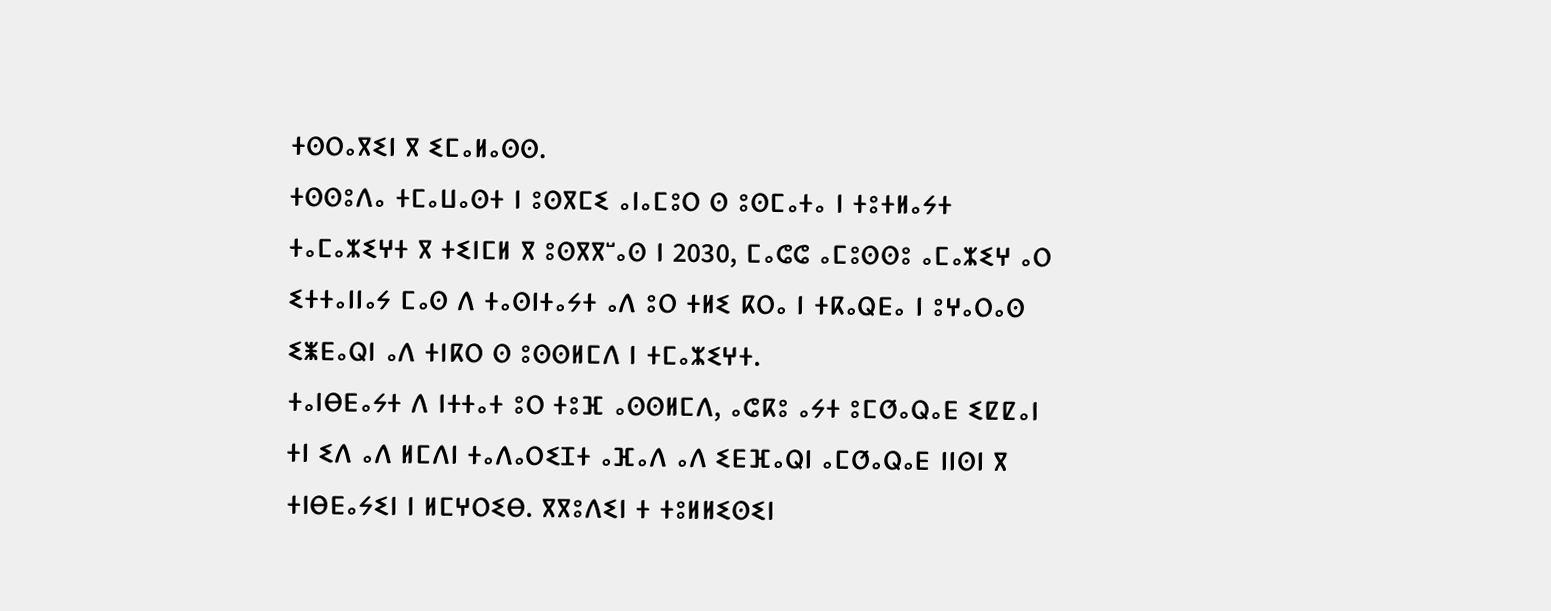ⵜⵙⵔⴰⴳⵉⵏ ⴳ ⵉⵎⴰⵍⴰⵙⵙ.
ⵜⵙⵙⵓⴷⴰ ⵜⵎⴰⵡⴰⵙⵜ ⵏ ⵓⵙⴳⵎⵉ ⴰⵏⴰⵎⵓⵔ ⵙ ⵓⵙⵎⴰⵜⴰ ⵏ ⵜⵓⵜⵍⴰⵢⵜ ⵜⴰⵎⴰⵣⵉⵖⵜ ⴳ ⵜⵉⵏⵎⵍ ⴳ ⵓⵙⴳⴳⵯⴰⵙ ⵏ 2030, ⵎⴰⵛⵛ ⴰⵎⵓⵙⵙⵓ ⴰⵎⴰⵣⵉⵖ ⴰⵔ ⵉⵜⵜⴰⵏⵏⴰⵢ ⵎⴰⵙ ⴷ ⵜⴰⵙⵏⵜⴰⵢⵜ ⴰⴷ ⵓⵔ ⵜⵍⵉ ⴽⵔⴰ ⵏ ⵜⴽⴰⵕⴹⴰ ⵏ ⵓⵖⴰⵔⴰⵙ ⵉⵥⴹⴰⵕⵏ ⴰⴷ ⵜⵏⴽⵔ ⵙ ⵓⵙⵙⵍⵎⴷ ⵏ ⵜⵎⴰⵣⵉⵖⵜ.
ⵜⴰⵏⴱⴹⴰⵢⵜ ⴷ ⵏⵜⵜⴰⵜ ⵓⵔ ⵜⵓⴼ ⴰⵙⵙⵍⵎⴷ, ⴰⵛⴽⵓ ⴰⵢⵜ ⵓⵎⵚⴰⵕⴰⴹ ⵉⵇⵇⴰⵏ ⵜⵏ ⵉⴷ ⴰⴷ ⵍⵎⴷⵏ ⵜⴰⴷⴰⵔⵉⵊⵜ ⴰⴼⴰⴷ ⴰⴷ ⵉⴹⴼⴰⵕⵏ ⴰⵎⵚⴰⵕⴰⴹ ⵏⵏⵙⵏ ⴳ ⵜⵏⴱⴹⴰⵢⵉⵏ ⵏ ⵍⵎⵖⵔⵉⴱ. ⴳⴳⵓⴷⵉⵏ ⵜ ⵜⵓⵍⵍⵉⵙⵉⵏ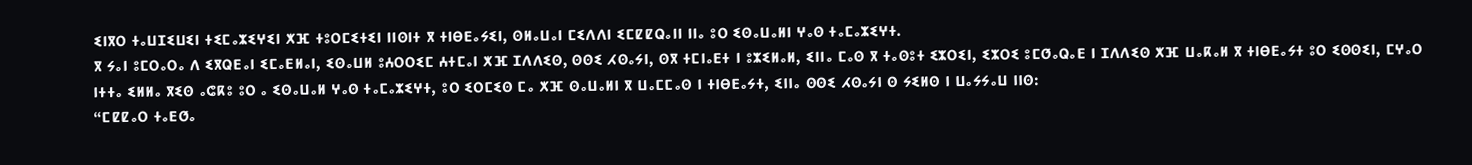ⵉⵏⴳⵔ ⵜⴰⵡⵊⵉⵡⵉⵏ ⵜⵉⵎⴰⵣⵉⵖⵉⵏ ⵅⴼ ⵜⵓⵔⵎⵉⵜⵉⵏ ⵏⵏⵙⵏⵜ ⴳ ⵜⵏⴱⴹⴰⵢⵉⵏ, ⵙⵍⴰⵡⴰⵏ ⵎⵉⴷⴷⵏ ⵉⵎⵇⵇⵕⴰⵏⵏ ⵏⵏⴰ ⵓⵔ ⵉⵙⴰⵡⴰⵍⵏ ⵖⴰⵙ ⵜⴰⵎⴰⵣⵉⵖⵜ.
ⴳ ⵢⴰⵏ ⵓⵎⵔⴰⵔⴰ ⴷ ⵉⴳⵕⴹⴰⵏ ⵉⵎⴰⴹⵍⴰⵏ, ⵉⵙⴰⵡⵍ ⵓⵄⵔⵔⵉⵎ ⵄⵜⵎⴰⵏ ⵅⴼ ⵊⴷⴷⵉⵙ, ⵙⵙⵉ ⵃⵙⴰⵢⵏ, ⵙⴳ ⵜⵎⵏⴰⴹⵜ ⵏ ⵓⵣⵉⵍⴰⵍ, ⵉⵏⵏⴰ ⵎⴰⵙ ⴳ ⵜⴰⵙⵓⵜ ⵉⵣⵔⵉⵏ, ⵉⵣⵔⵉ ⵓⵎⵚⴰⵕⴰⴹ ⵏ ⵊⴷⴷⵉⵙ ⵅⴼ ⵡⴰⴽⴰⵍ ⴳ ⵜⵏⴱⴹⴰⵢⵜ ⵓⵔ ⵉⵙⵙⵉⵏ, ⵎⵖⴰⵔ ⵏⵜⵜⴰ ⵉⵍⵍⴰ ⴳⵉⵙ ⴰⵛⴽⵓ ⵓⵔ ⴰ ⵉⵙⴰⵡⴰⵍ ⵖⴰⵙ ⵜⴰⵎⴰⵣⵉⵖⵜ, ⵓⵔ ⵉⵔⵎⵉⵙ ⵎⴰ ⵅⴼ ⵙⴰⵡⴰⵍⵏ ⴳ ⵡⴰⵎⵎⴰⵙ ⵏ ⵜⵏⴱⴹⴰⵢⵜ, ⵉⵏⵏⴰ ⵙⵙⵉ ⵃⵙⴰⵢⵏ ⵙ ⵢⵉⵍⵙ ⵏ ⵡⴰⵢⵢⴰⵡ ⵏⵏⵙ:
“ⵎⵇⵇⴰⵔ ⵜⴰⴹⵚⴰ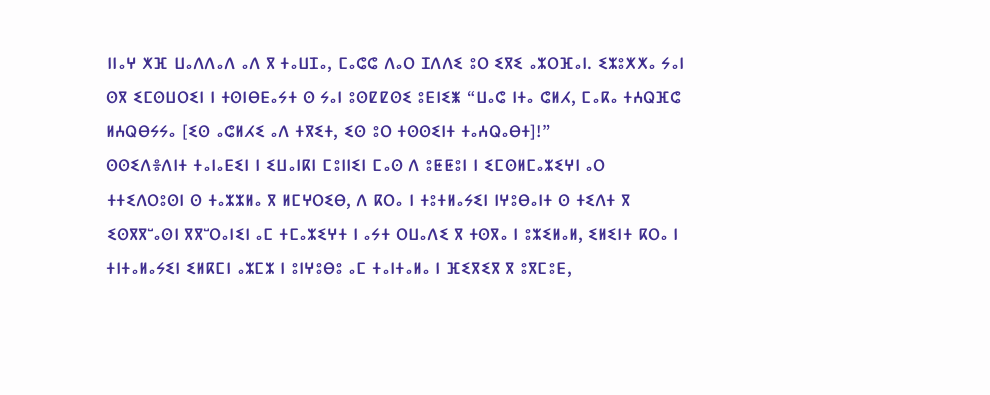ⵏⵏⴰⵖ ⵅⴼ ⵡⴰⴷⴷⴰⴷ ⴰⴷ ⴳ ⵜⴰⵡⵊⴰ, ⵎⴰⵛⵛ ⴷⴰⵔ ⵊⴷⴷⵉ ⵓⵔ ⵉⴳⵉ ⴰⵣⵔⴼⴰⵏ. ⵉⵣⵓⵅⵅⴰ ⵢⴰⵏ ⵙⴳ ⵉⵎⵙⵡⵔⵉⵏ ⵏ ⵜⵙⵏⴱⴹⴰⵢⵜ ⵙ ⵢⴰⵏ ⵓⵙⵇⵇⵙⵉ ⵓⴹⵏⵉⵥ “ⵡⴰⵛ ⵏⵜⴰ ⵛⵍⵃ, ⵎⴰⴽⴰ ⵜⵄⵕⴼⵛ ⵍⵄⵕⴱⵢⵢⴰ [ⵉⵙ ⴰⵛⵍⵃⵉ ⴰⴷ ⵜⴳⵉⵜ, ⵉⵙ ⵓⵔ ⵜⵙⵙⵉⵏⵜ ⵜⴰⵄⵕⴰⴱⵜ]!”
ⵙⵙⵉⴷⴻⴷⵏⵜ ⵜⴰⵏⴰⴹⵉⵏ ⵏ ⵉⵡⴰⵏⴽⵏ ⵎⵓⵏⵏⵉⵏ ⵎⴰⵙ ⴷ ⵓⵟⵟⵓⵏ ⵏ ⵉⵎⵙⵍⵎⴰⵣⵉⵖⵏ ⴰⵔ ⵜⵜⵉⴷⵔⵓⵙⵏ ⵙ ⵜⴰⵣⵣⵍⴰ ⴳ ⵍⵎⵖⵔⵉⴱ, ⴷ ⴽⵔⴰ ⵏ ⵜⵓⵜⵍⴰⵢⵉⵏ ⵏⵖⵓⴱⴰⵏⵜ ⵙ ⵜⵉⴷⵜ ⴳ ⵉⵙⴳⴳⵯⴰⵙⵏ ⴳⴳⵯⵔⴰⵏⵉⵏ ⴰⵎ ⵜⵎⴰⵣⵉⵖⵜ ⵏ ⴰⵢⵜ ⵔⵡⴰⴷⵉ ⴳ ⵜⵙⴳⴰ ⵏ ⵓⵣⵉⵍⴰⵍ, ⵉⵍⵉⵏⵜ ⴽⵔⴰ ⵏ ⵜⵏⵜⴰⵍⴰⵢⵉⵏ ⵉⵍⴽⵎⵏ ⴰⵣⵎⵣ ⵏ ⵓⵏⵖⵓⴱⵓ ⴰⵎ ⵜⴰⵏⵜⴰⵍⴰ ⵏ ⴼⵉⴳⵉⴳ ⴳ ⵓⴳⵎⵓⴹ,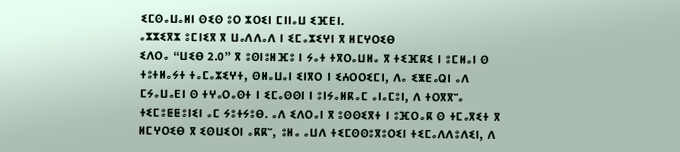ⵉⵎⵙⴰⵡⴰⵍⵏ ⵙⵉⵙ ⵓⵔ ⵣⵔⵉⵏ ⵎⵏⵏⴰⵡ ⵉⴼⴹⵏ.
ⴰⵣⵣⵉⴳⵣ ⵓⵎⵏⵉⴳ ⴳ ⵡⴰⴷⴷⴰⴷ ⵏ ⵉⵎⴰⵣⵉⵖⵏ ⴳ ⵍⵎⵖⵔⵉⴱ
ⵉⴷⵔⴰ “ⵡⵉⴱ 2.0” ⴳ ⵓⵙⵏⵓⵍⴼⵓ ⵏ ⵢⴰⵜ ⵜⴳⵔⴰⵡⵍⴰ ⴳ ⵜⵉⴼⴽⵉ ⵏ ⵓⵎⵍⴰⵏ ⵙ ⵜⵓⵜⵍⴰⵢⵜ ⵜⴰⵎⴰⵣⵉⵖⵜ, ⵙⵍⴰⵡⴰⵏ ⵉⵏⴳⵔ ⵏ ⵉⵄⵔⵔⵉⵎⵏ, ⴷⴰ ⵉⵥⴹⴰⵕⵏ ⴰⴷ ⵎⵢⴰⵡⴰⴹⵏ ⵙ ⵜⵖⴰⵔⴰⵙⵜ ⵏ ⵉⵎⴰⵙⵙⵏ ⵏ ⵓⵏⵢⴰⵍⴽⴰⵎ ⴰⵏⴰⵎⵓⵏ, ⴷ ⵜⵔⴳⴳⵯⴰ ⵜⵉⵎⵓⵟⵟⵓⵏⵉⵏ ⴰⵎ ⵢⵓⵜⵢⵓⴱ. ⴰⴷ ⵉⴷⵔⴰⵏ ⴳ ⵓⵙⵙⵉⴳⵜ ⵏ ⵓⴼⵔⴰⴽ ⵙ ⵜⵎⴰⴳⵉⵜ ⴳ ⵍⵎⵖⵔⵉⴱ ⴳ ⵉⵙⵡⵉⵔⵏ ⴰⴽⴽⵯ, ⵓⵍⴰ ⴰⵡⴷ ⵜⵉⵎⵙⵙⵓⴳⵓⵔⵉⵏ ⵜⵉⵎⴰⴷⴷⵓⴷⵉⵏ, ⴷ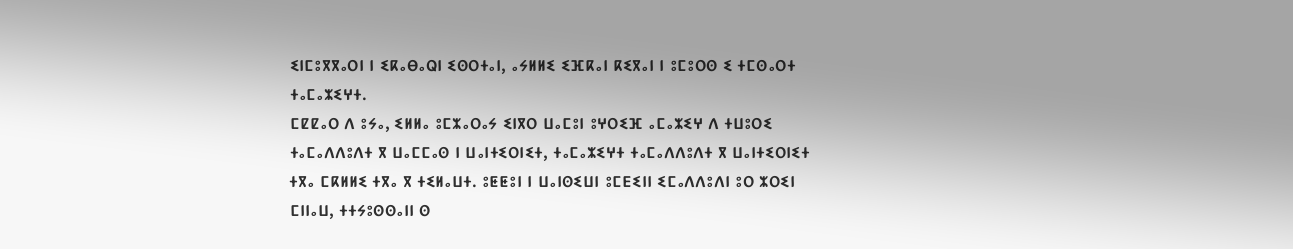ⵉⵏⵎⵓⴳⴳⴰⵔⵏ ⵏ ⵉⴽⴰⴱⴰⵕⵏ ⵉⵙⵔⵜⴰⵏ, ⴰⵢⵍⵍⵉ ⵉⴼⴽⴰⵏ ⴽⵉⴳⴰⵏ ⵏ ⵓⵎⵓⵔⵙ ⵉ ⵜⵎⵙⴰⵔⵜ ⵜⴰⵎⴰⵣⵉⵖⵜ.
ⵎⵇⵇⴰⵔ ⴷ ⵓⵢⴰ, ⵉⵍⵍⴰ ⵓⵎⵣⴰⵔⴰⵢ ⵉⵏⴳⵔ ⵡⴰⵎⵓⵏ ⵓⵖⵔⵉⴼ ⴰⵎⴰⵣⵉⵖ ⴷ ⵜⵡⵓⵔⵉ ⵜⴰⵎⴰⴷⴷⵓⴷⵜ ⴳ ⵡⴰⵎⵎⴰⵙ ⵏ ⵡⴰⵏⵜⵉⵔⵏⵉⵜ, ⵜⴰⵎⴰⵣⵉⵖⵜ ⵜⴰⵎⴰⴷⴷⵓⴷⵜ ⴳ ⵡⴰⵏⵜⵉⵔⵏⵉⵜ ⵜⴳⴰ ⵎⴽⵍⵍⵉ ⵜⴳⴰ ⴳ ⵜⵉⵍⴰⵡⵜ. ⵓⵟⵟⵓⵏ ⵏ ⵡⴰⵏⵙⵉⵡⵏ ⵓⵎⴹⵉⵏⵏ ⵉⵎⴰⴷⴷⵓⴷⵏ ⵓⵔ ⵣⵔⵉⵏ ⵎⵏⵏⴰⵡ, ⵜⵜⵢⵓⵙⵙⴰⵏⵏ ⵙ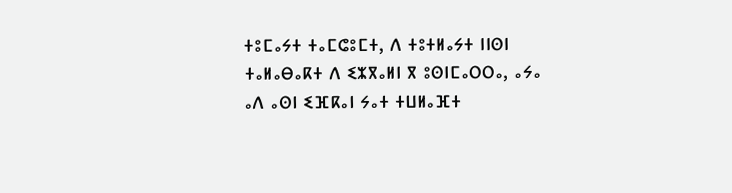ⵜⵓⵎⴰⵢⵜ ⵜⴰⵎⵛⵓⵎⵜ, ⴷ ⵜⵓⵜⵍⴰⵢⵜ ⵏⵏⵙⵏ ⵜⴰⵍⴰⴱⴰⴽⵜ ⴷ ⵉⵣⴳⴰⵍⵏ ⴳ ⵓⵙⵏⵎⴰⵔⵔⴰ, ⴰⵢⴰ ⴰⴷ ⴰⵙⵏ ⵉⴼⴽⴰⵏ ⵢⴰⵜ ⵜⵡⵍⴰⴼⵜ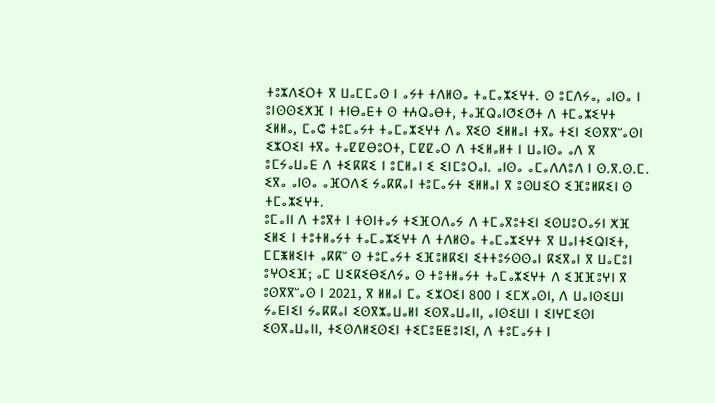ⵜⵓⵣⴷⵉⵔⵜ ⴳ ⵡⴰⵎⵎⴰⵙ ⵏ ⴰⵢⵜ ⵜⴷⵍⵙⴰ ⵜⴰⵎⴰⵣⵉⵖⵜ. ⵙ ⵓⵎⴷⵢⴰ, ⴰⵏⵙⴰ ⵏ ⵓⵏⵙⵙⵉⵅⴼ ⵏ ⵜⵏⴱⴰⴹⵜ ⵙ ⵜⵄⵕⴰⴱⵜ, ⵜⴰⴼⵕⴰⵏⵚⵉⵚⵜ ⴷ ⵜⵎⴰⵣⵉⵖⵜ ⵉⵍⵍⴰ, ⵎⴰⵛ ⵜⵓⵎⴰⵢⵜ ⵜⴰⵎⴰⵣⵉⵖⵜ ⴷⴰ ⴳⵉⵙ ⵉⵍⵍⴰⵏ ⵜⴳⴰ ⵜⵉⵏ ⵉⵙⴳⴳⵯⴰⵙⵏ ⵉⵣⵔⵉⵏ ⵜⴳⴰ ⵜⴰⵇⵇⴱⵓⵔⵜ, ⵎⵇⵇⴰⵔ ⴷ ⵜⵉⵍⴰⵍⵜ ⵏ ⵡⴰⵏⵙⴰ ⴰⴷ ⴳ ⵓⵎⵢⴰⵡⴰⴹ ⴷ ⵜⵉⴽⴽⵉ ⵏ ⵓⵎⵍⴰⵏ ⵉ ⵉⵏⵎⵓⵔⴰⵏ. ⴰⵏⵙⴰ ⴰⵎⴰⴷⴷⵓⴷ ⵏ ⵙ.ⴳ.ⵙ.ⵎ. ⵉⴳⴰ ⴰⵏⵙⴰ ⴰⴼⵔⴷⵉ ⵢⴰⴽⴽⴰⵏ ⵜⵓⵎⴰⵢⵜ ⵉⵍⵍⴰⵏ ⴳ ⵓⵙⵡⵉⵔ ⵉⴼⵓⵍⴽⵉⵏ ⵙ ⵜⵎⴰⵣⵉⵖⵜ.
ⵓⵎⴰⵏⵏ ⴷ ⵜⵓⴳⵜ ⵏ ⵜⵙⵏⵜⴰⵢ ⵜⵉⴼⵔⴷⴰⵢ ⴷ ⵜⵎⴰⴳⵓⵜⵉⵏ ⵉⵙⵡⵓⵔⴰⵢⵏ ⵅⴼ ⵉⵍⵉ ⵏ ⵜⵓⵜⵍⴰⵢⵜ ⵜⴰⵎⴰⵣⵉⵖⵜ ⴷ ⵜⴷⵍⵙⴰ ⵜⴰⵎⴰⵣⵉⵖⵜ ⴳ ⵡⴰⵏⵜⵉⵕⵏⵉⵜ, ⵎⵎⵥⵍⵉⵏⵜ ⴰⴽⴽⵯ ⵙ ⵜⵓⵎⴰⵢⵜ ⵉⴼⵓⵍⴽⵉⵏ ⵉⵜⵜⵓⵢⵙⵙⴰⵏ ⴽⵉⴳⴰⵏ ⴳ ⵡⴰⵎⵓⵏ ⵓⵖⵔⵉⴼ; ⴰⵎ ⵡⵉⴽⵉⴱⵉⴷⵢⴰ ⵙ ⵜⵓⵜⵍⴰⵢⵜ ⵜⴰⵎⴰⵣⵉⵖⵜ ⴷ ⵉⴼⴼⵓⵖⵏ ⴳ ⵓⵙⴳⴳⵯⴰⵙ ⵏ 2021, ⴳ ⵍⵍⴰⵏ ⵎⴰ ⵉⵣⵔⵉⵏ 800 ⵏ ⵉⵎⵅⴰⵙⵏ, ⴷ ⵡⴰⵏⵙⵉⵡⵏ ⵢⴰⴹⵏⵉⵏ ⵢⴰⴽⴽⴰⵏ ⵉⵙⴳⵣⴰⵡⴰⵍⵏ ⵉⵙⴳⴰⵡⴰⵏⵏ, ⴰⵏⵙⵉⵡⵏ ⵏ ⵉⵏⵖⵎⵉⵙⵏ ⵉⵙⴳⴰⵡⴰⵏⵏ, ⵜⵉⵙⴷⵍⵉⵙⵉⵏ ⵜⵉⵎⵓⵟⵟⵓⵏⵉⵏ, ⴷ ⵜⵓⵎⴰⵢⵜ ⵏ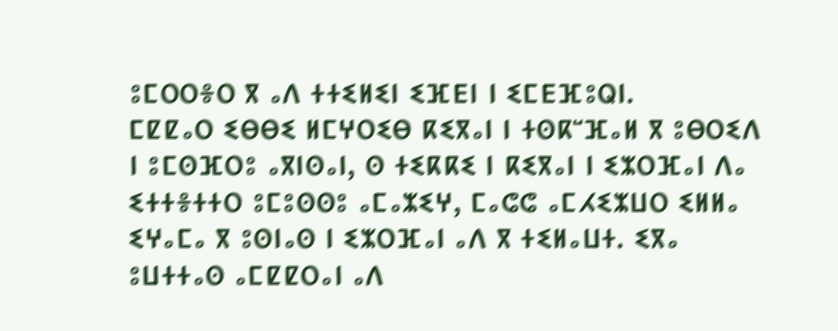ⵓⵎⵔⵔⴻⵔ ⴳ ⴰⴷ ⵜⵜⵉⵍⵉⵏ ⵉⴼⴹⵏ ⵏ ⵉⵎⴹⴼⵓⵕⵏ.
ⵎⵇⵇⴰⵔ ⵉⴱⴱⵉ ⵍⵎⵖⵔⵉⴱ ⴽⵉⴳⴰⵏ ⵏ ⵜⵙⴽⵯⴼⴰⵍ ⴳ ⵓⴱⵔⵉⴷ ⵏ ⵓⵎⵙⴼⵔⵓ ⴰⴳⵏⵙⴰⵏ, ⵙ ⵜⵉⴽⴽⵉ ⵏ ⴽⵉⴳⴰⵏ ⵏ ⵉⵣⵔⴼⴰⵏ ⴷⴰ ⵉⵜⵜⴻⵜⵜⵔ ⵓⵎⵓⵙⵙⵓ ⴰⵎⴰⵣⵉⵖ, ⵎⴰⵛⵛ ⴰⵎⵃⵉⵣⵡⵔ ⵉⵍⵍⴰ ⵉⵖⴰⵎⴰ ⴳ ⵓⵙⵏⴰⵙ ⵏ ⵉⵣⵔⴼⴰⵏ ⴰⴷ ⴳ ⵜⵉⵍⴰⵡⵜ. ⵉⴳⴰ ⵓⵡⵜⵜⴰⵙ ⴰⵎⵇⵇⵔⴰⵏ ⴰⴷ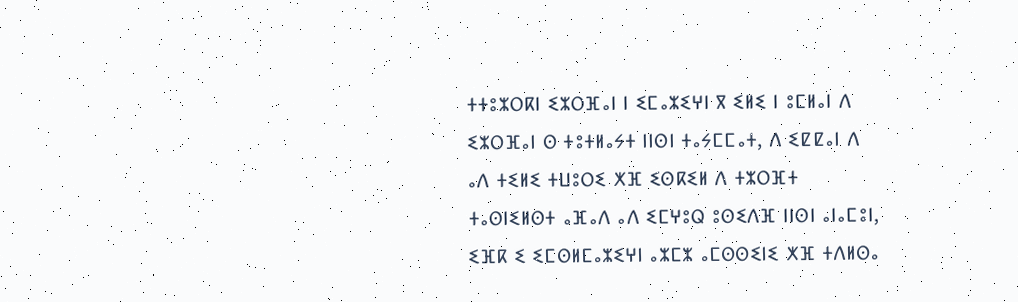ⵜⵜⵓⵣⵔⴽⵏ ⵉⵣⵔⴼⴰⵏ ⵏ ⵉⵎⴰⵣⵉⵖⵏ ⴳ ⵉⵍⵉ ⵏ ⵓⵎⵍⴰⵏ ⴷ ⵉⵣⵔⴼⴰⵏ ⵙ ⵜⵓⵜⵍⴰⵢⵜ ⵏⵏⵙⵏ ⵜⴰⵢⵎⵎⴰⵜ, ⴷ ⵉⵇⵇⴰⵏ ⴷ ⴰⴷ ⵜⵉⵍⵉ ⵜⵡⵓⵔⵉ ⵅⴼ ⵉⵙⴽⵉⵍ ⴷ ⵜⵣⵔⴼⵜ ⵜⴰⵙⵏⵉⵍⵙⵜ ⴰⴼⴰⴷ ⴰⴷ ⵉⵎⵖⵓⵕ ⵓⵙⵉⴷⴼ ⵏⵏⵙⵏ ⴰⵏⴰⵎⵓⵏ, ⵉⴼⴽ ⵉ ⵉⵎⵙⵍⵎⴰⵣⵉⵖⵏ ⴰⵣⵎⵣ ⴰⵎⵙⵙⵉⵏⵉ ⵅⴼ ⵜⴷⵍⵙⴰ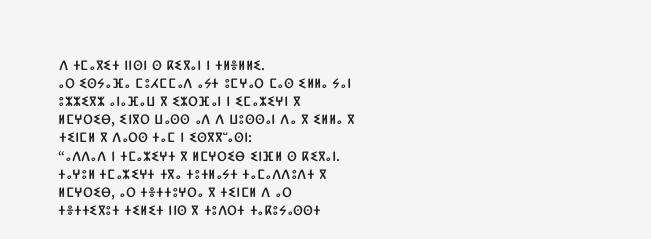ⴷ ⵜⵎⴰⴳⵉⵜ ⵏⵏⵙⵏ ⵙ ⴽⵉⴳⴰⵏ ⵏ ⵜⵍⴻⵍⵍⵉ.
ⴰⵔ ⵉⵙⵢⴰⴼⴰ ⵎⵓⵃⵎⵎⴰⴷ ⴰⵢⵜ ⵓⵎⵖⴰⵔ ⵎⴰⵙ ⵉⵍⵍⴰ ⵢⴰⵏ ⵓⵣⵣⵉⴳⵣ ⴰⵏⴰⴼⴰⵡ ⴳ ⵉⵣⵔⴼⴰⵏ ⵏ ⵉⵎⴰⵣⵉⵖⵏ ⴳ ⵍⵎⵖⵔⵉⴱ, ⵉⵏⴳⵔ ⵡⴰⵙⵙ ⴰⴷ ⴷ ⵡⵓⵙⵙⴰⵏ ⴷⴰ ⴳ ⵉⵍⵍⴰ ⴳ ⵜⵉⵏⵎⵍ ⴳ ⴷⴰⵔⵙ ⵜⴰⵎ ⵏ ⵉⵙⴳⴳⵯⴰⵙⵏ:
“ⴰⴷⴷⴰⴷ ⵏ ⵜⵎⴰⵣⵉⵖⵜ ⴳ ⵍⵎⵖⵔⵉⴱ ⵉⵏⴼⵍ ⵙ ⴽⵉⴳⴰⵏ. ⵜⴰⵖⵓⵍ ⵜⵎⴰⵣⵉⵖⵜ ⵜⴳⴰ ⵜⵓⵜⵍⴰⵢⵜ ⵜⴰⵎⴰⴷⴷⵓⴷⵜ ⴳ ⵍⵎⵖⵔⵉⴱ, ⴰⵔ ⵜⴻⵜⵜⵓⵖⵔⴰ ⴳ ⵜⵉⵏⵎⵍ ⴷ ⴰⵔ ⵜⴻⵜⵜⵉⴳⵓⵜ ⵜⵉⵍⵉⵜ ⵏⵏⵙ ⴳ ⵜⵓⴷⵔⵜ ⵜⴰⴽⵓⵢⴰⵙⵙⵜ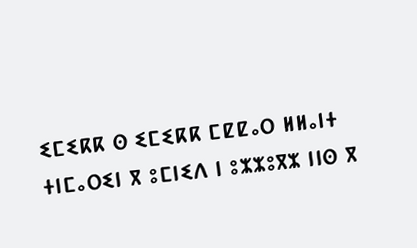ⵉⵎⵉⴽⴽ ⵙ ⵉⵎⵉⴽⴽ ⵎⵇⵇⴰⵔ ⵍⵍⴰⵏⵜ ⵜⵏⵎⴰⵔⵉⵏ ⴳ ⵓⵎⵏⵉⴷ ⵏ ⵓⵣⵣⵓⴳⵣ ⵏⵏⵙ ⴳ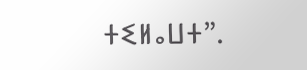ⵜⵉⵍⴰⵡⵜ”.